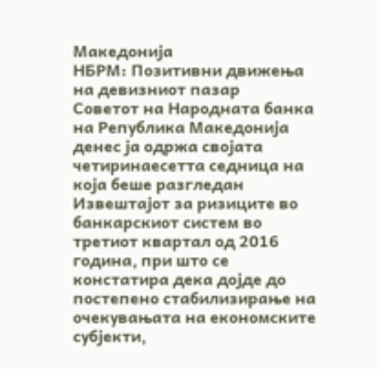Македонија
НБРМ: Позитивни движења на девизниот пазар
Советот на Народната банка на Република Македонија денес ја одржа својата четиринаесетта седница на која беше разгледан Извештајот за ризиците во банкарскиот систем во третиот квартал од 2016 година, при што се констатира дека дојде до постепено стабилизирање на очекувањата на економските субјекти,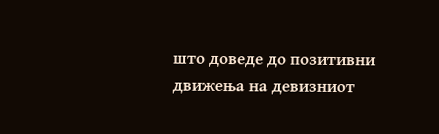што доведе до позитивни движења на девизниот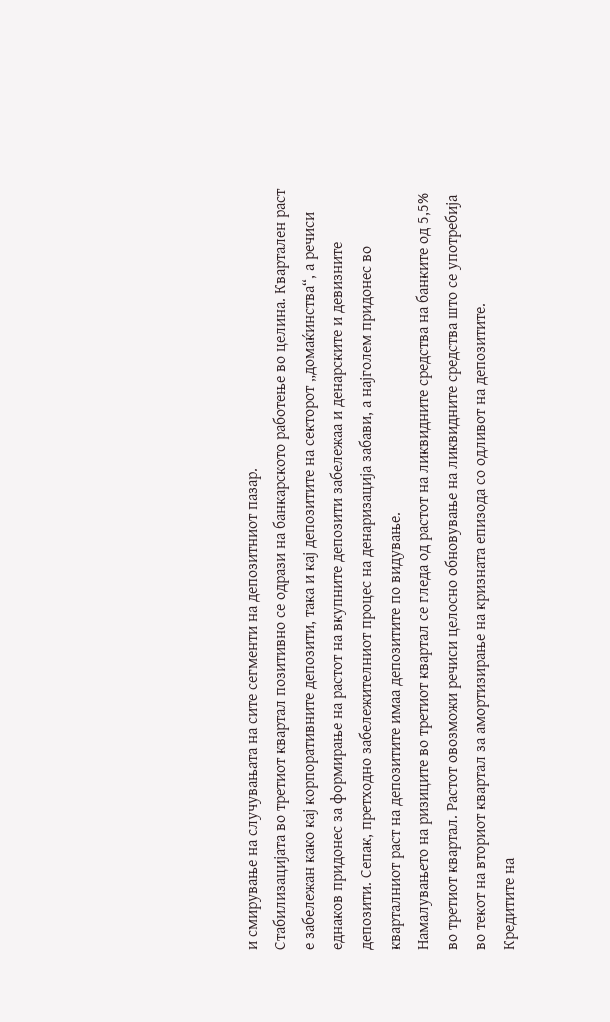и смирување на случувањата на сите сегменти на депозитниот пазар.
Стабилизацијата во третиот квартал позитивно се одрази на банкарското работење во целина. Квартален раст е забележан како кај корпоративните депозити, така и кај депозитите на секторот „домаќинства“, а речиси еднаков придонес за формирање на растот на вкупните депозити забележаа и денарските и девизните депозити. Сепак, претходно забележителниот процес на денаризација забави, а најголем придонес во кварталниот раст на депозитите имаа депозитите по видување.
Намалувањето на ризиците во третиот квартал се гледа од растот на ликвидните средства на банките од 5,5% во третиот квартал. Растот овозможи речиси целосно обновување на ликвидните средства што се употребија во текот на вториот квартал за амортизирање на кризната епизода со одливот на депозитите.
Кредитите на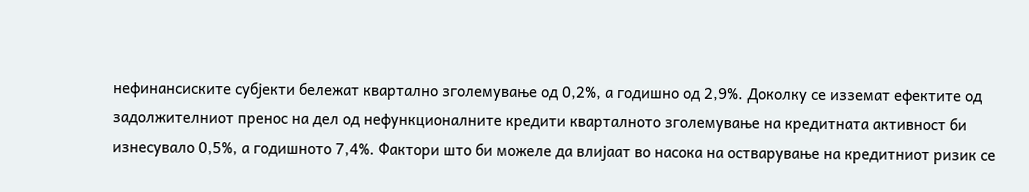нефинансиските субјекти бележат квартално зголемување од 0,2%, а годишно од 2,9%. Доколку се изземат ефектите од задолжителниот пренос на дел од нефункционалните кредити кварталното зголемување на кредитната активност би изнесувало 0,5%, а годишното 7,4%. Фактори што би можеле да влијаат во насока на остварување на кредитниот ризик се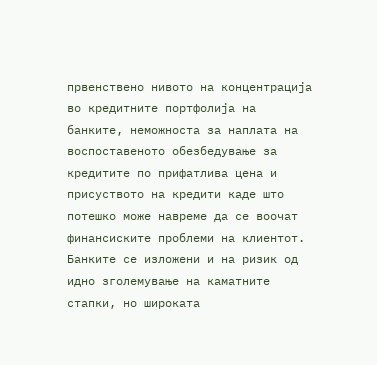првенствено нивото на концентрација во кредитните портфолија на банките, неможноста за наплата на воспоставеното обезбедување за кредитите по прифатлива цена и присуството на кредити каде што потешко може навреме да се воочат финансиските проблеми на клиентот.
Банките се изложени и на ризик од идно зголемување на каматните стапки, но широката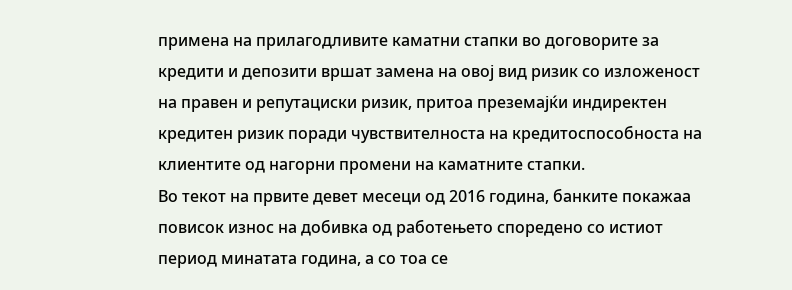примена на прилагодливите каматни стапки во договорите за кредити и депозити вршат замена на овој вид ризик со изложеност на правен и репутациски ризик, притоа преземајќи индиректен кредитен ризик поради чувствителноста на кредитоспособноста на клиентите од нагорни промени на каматните стапки.
Во текот на првите девет месеци од 2016 година, банките покажаа повисок износ на добивка од работењето споредено со истиот период минатата година, а со тоа се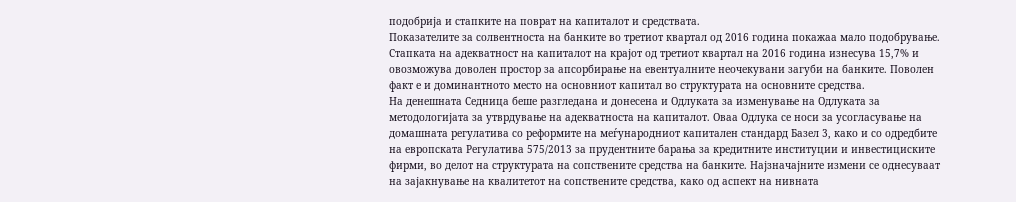подобрија и стапките на поврат на капиталот и средствата.
Показателите за солвентноста на банките во третиот квартал од 2016 година покажаа мало подобрување. Стапката на адекватност на капиталот на крајот од третиот квартал на 2016 година изнесува 15,7% и овозможува доволен простор за апсорбирање на евентуалните неочекувани загуби на банките. Поволен факт е и доминантното место на основниот капитал во структурата на основните средства.
На денешната Седница беше разгледана и донесена и Одлуката за изменување на Одлуката за методологијата за утврдување на адекватноста на капиталот. Оваа Одлука се носи за усогласување на домашната регулатива со реформите на меѓународниот капитален стандард Базел 3, како и со одредбите на европската Регулатива 575/2013 за прудентните барања за кредитните институции и инвестициските фирми, во делот на структурата на сопствените средства на банките. Најзначајните измени се однесуваат на зајакнување на квалитетот на сопствените средства, како од аспект на нивната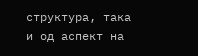структура, така и од аспект на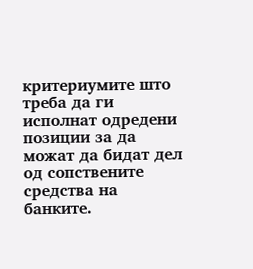критериумите што треба да ги исполнат одредени позиции за да можат да бидат дел од сопствените средства на банките.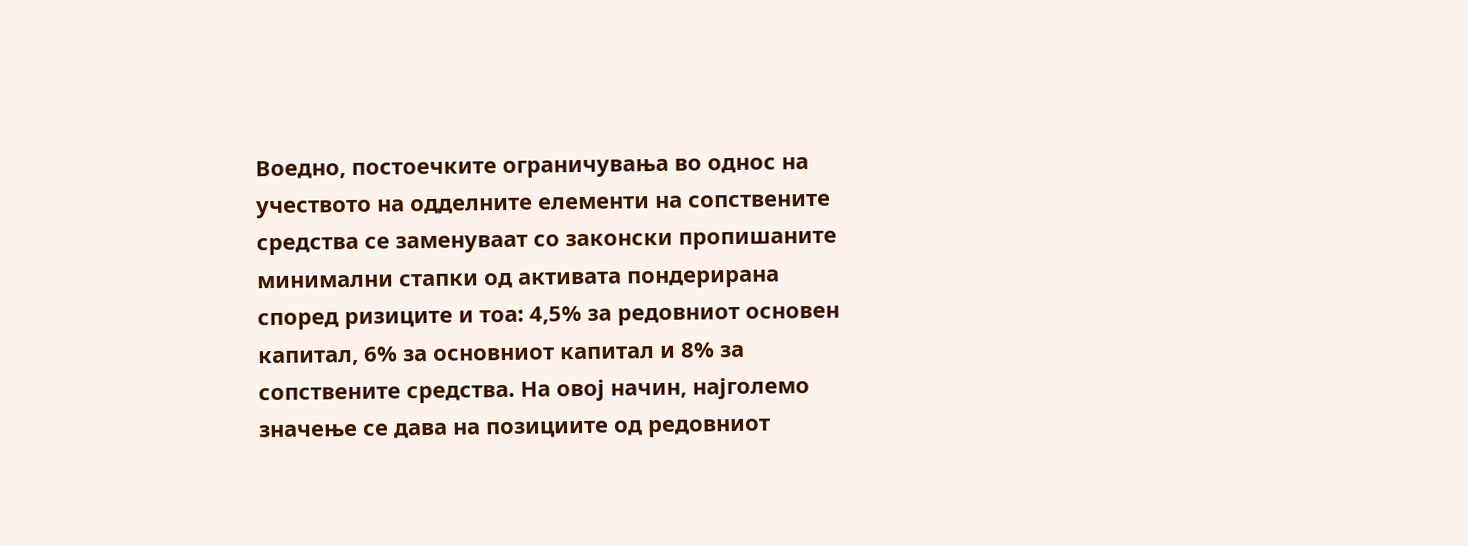Воедно, постоечките ограничувања во однос на учеството на одделните елементи на сопствените средства се заменуваат со законски пропишаните минимални стапки од активата пондерирана според ризиците и тоа: 4,5% за редовниот основен капитал, 6% за основниот капитал и 8% за сопствените средства. На овој начин, најголемо значење се дава на позициите од редовниот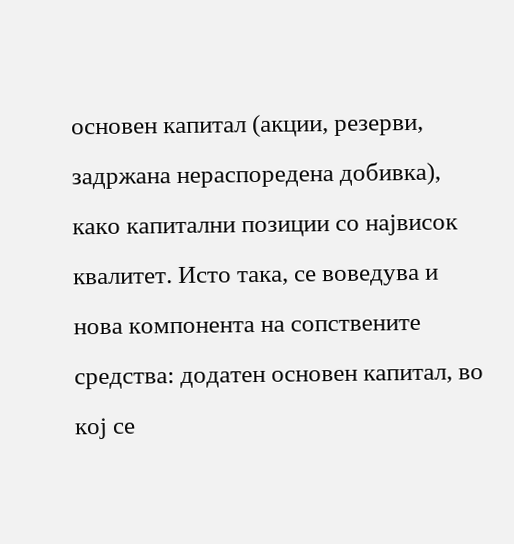основен капитал (акции, резерви, задржана нераспоредена добивка), како капитални позиции со највисок квалитет. Исто така, се воведува и нова компонента на сопствените средства: додатен основен капитал, во кој се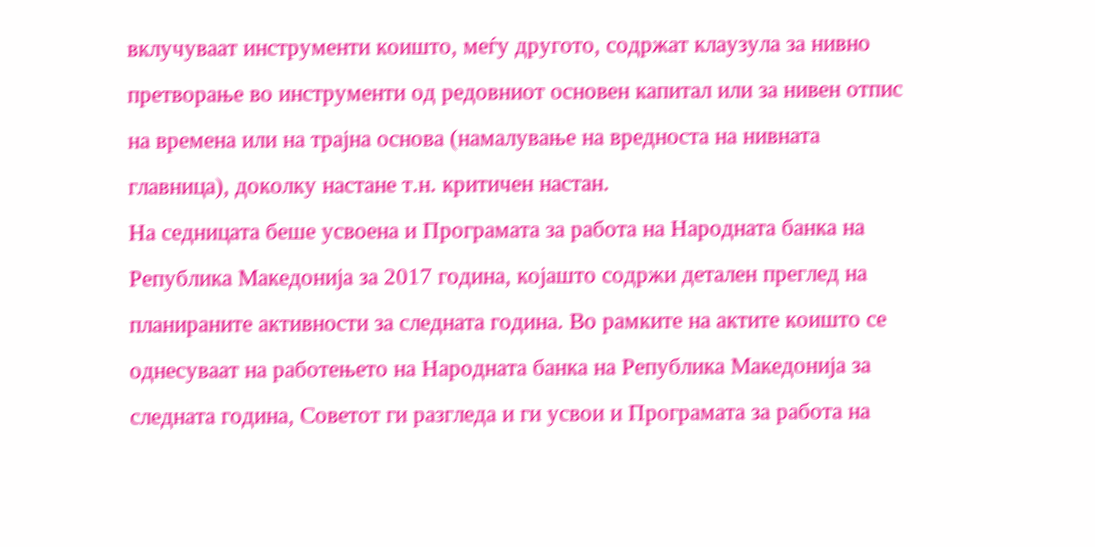вклучуваат инструменти коишто, меѓу другото, содржат клаузула за нивно претворање во инструменти од редовниот основен капитал или за нивен отпис на времена или на трајна основа (намалување на вредноста на нивната главница), доколку настане т.н. критичен настан.
На седницата беше усвоена и Програмата за работа на Народната банка на Република Македонија за 2017 година, којашто содржи детален преглед на планираните активности за следната година. Во рамките на актите коишто се однесуваат на работењето на Народната банка на Република Македонија за следната година, Советот ги разгледа и ги усвои и Програмата за работа на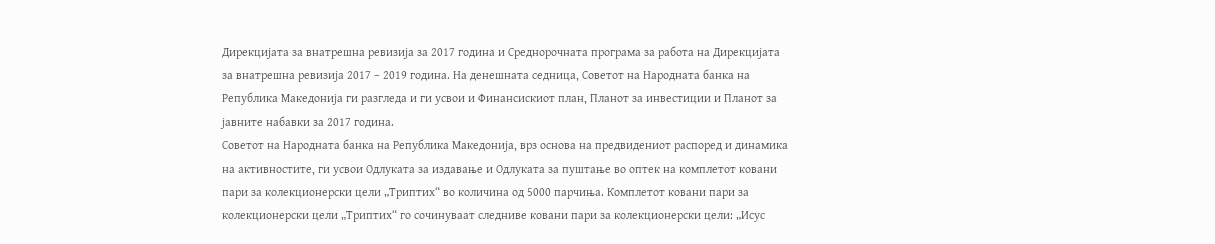Дирекцијата за внатрешна ревизија за 2017 година и Среднорочната програма за работа на Дирекцијата за внатрешна ревизија 2017 – 2019 година. На денешната седница, Советот на Народната банка на Република Македонија ги разгледа и ги усвои и Финансискиот план, Планот за инвестиции и Планот за јавните набавки за 2017 година.
Советот на Народната банка на Република Македонија, врз основа на предвидениот распоред и динамика на активностите, ги усвои Одлуката за издавање и Одлуката за пуштање во оптек на комплетот ковани пари за колекционерски цели „Триптих“ во количина од 5000 парчиња. Комплетот ковани пари за колекционерски цели „Триптих“ го сочинуваат следниве ковани пари за колекционерски цели: „Исус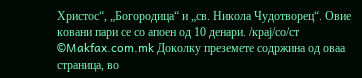Христос“, „Богородица“ и „св. Никола Чудотворец“. Овие ковани пари се со апоен од 10 денари. /крај/со/ст
©Makfax.com.mk Доколку преземете содржина од оваа страница, во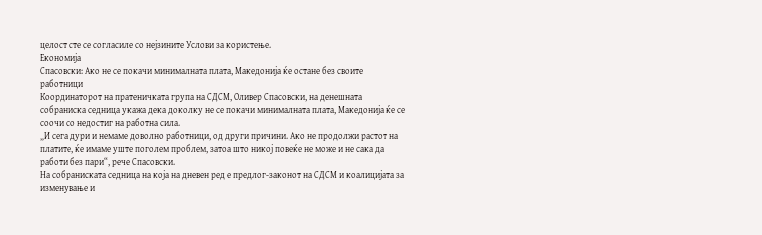целост сте се согласиле со нејзините Услови за користење.
Економија
Спасовски: Ако не се покачи минималната плата, Македонија ќе остане без своите работници
Координаторот на пратеничката група на СДСМ, Оливер Спасовски, на денешната собраниска седница укажа дека доколку не се покачи минималната плата, Македонија ќе се соочи со недостиг на работна сила.
„И сега дури и немаме доволно работници, од други причини. Ако не продолжи растот на платите, ќе имаме уште поголем проблем, затоа што никој повеќе не може и не сака да работи без пари“, рече Спасовски.
На собраниската седница на која на дневен ред е предлог-законот на СДСМ и коалицијата за изменување и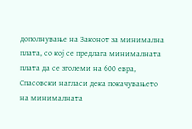дополнување на Законот за минимална плата, со кој се предлага минималната плата да се зголеми на 600 евра, Спасовски нагласи дека покачувањето на минималната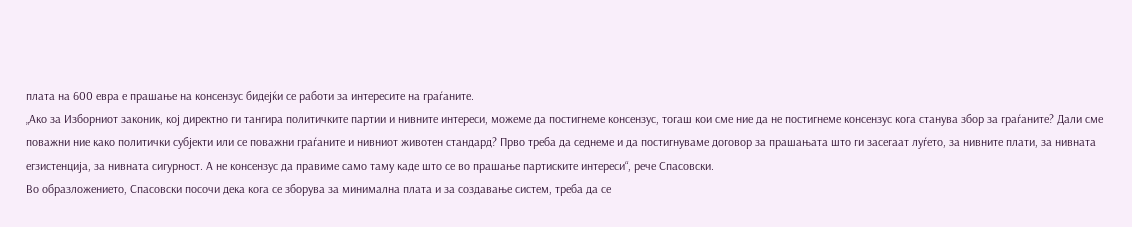плата на 600 евра е прашање на консензус бидејќи се работи за интересите на граѓаните.
„Ако за Изборниот законик, кој директно ги тангира политичките партии и нивните интереси, можеме да постигнеме консензус, тогаш кои сме ние да не постигнеме консензус кога станува збор за граѓаните? Дали сме поважни ние како политички субјекти или се поважни граѓаните и нивниот животен стандард? Прво треба да седнеме и да постигнуваме договор за прашањата што ги засегаат луѓето, за нивните плати, за нивната егзистенција, за нивната сигурност. А не консензус да правиме само таму каде што се во прашање партиските интереси“, рече Спасовски.
Во образложението, Спасовски посочи дека кога се зборува за минимална плата и за создавање систем, треба да се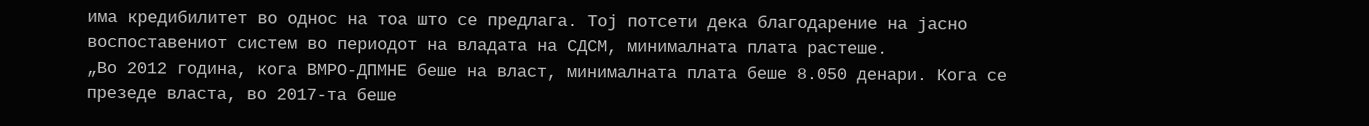има кредибилитет во однос на тоа што се предлага. Тој потсети дека благодарение на јасно воспоставениот систем во периодот на владата на СДСМ, минималната плата растеше.
„Во 2012 година, кога ВМРО-ДПМНЕ беше на власт, минималната плата беше 8.050 денари. Кога се презеде власта, во 2017-та беше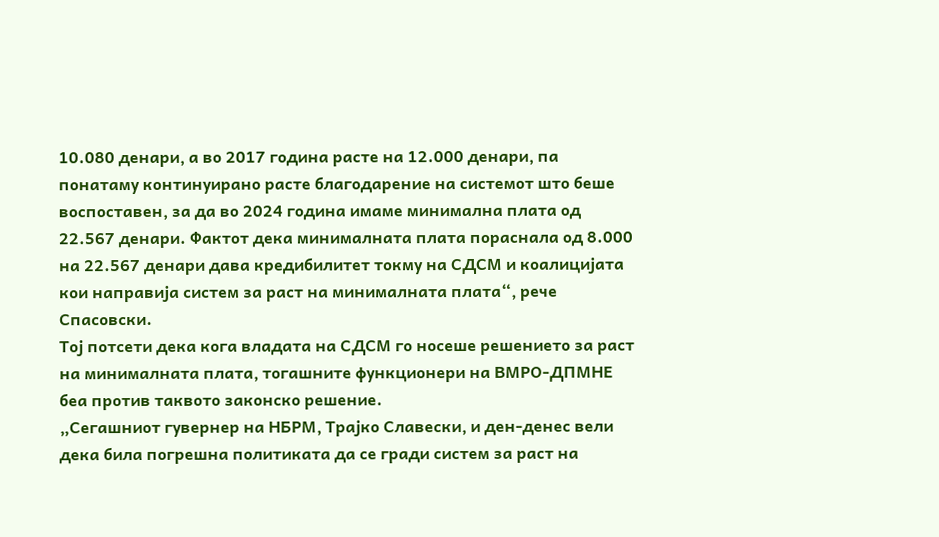10.080 денари, а во 2017 година расте на 12.000 денари, па понатаму континуирано расте благодарение на системот што беше воспоставен, за да во 2024 година имаме минимална плата од 22.567 денари. Фактот дека минималната плата пораснала од 8.000 на 22.567 денари дава кредибилитет токму на СДСМ и коалицијата кои направија систем за раст на минималната плата“, рече Спасовски.
Тој потсети дека кога владата на СДСМ го носеше решението за раст на минималната плата, тогашните функционери на ВМРО-ДПМНЕ беа против таквото законско решение.
„Сегашниот гувернер на НБРМ, Трајко Славески, и ден-денес вели дека била погрешна политиката да се гради систем за раст на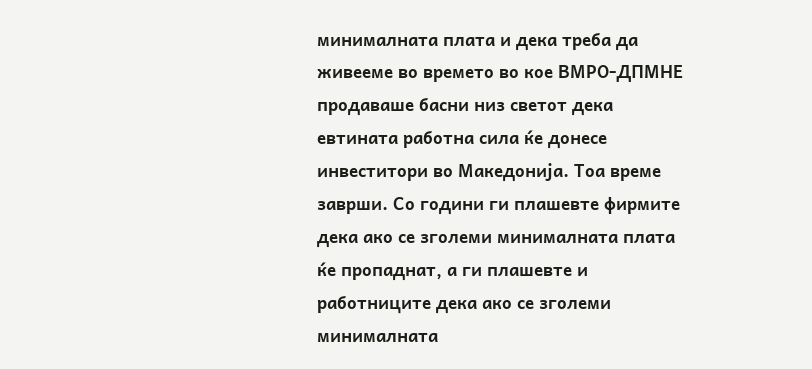минималната плата и дека треба да живееме во времето во кое ВМРО-ДПМНЕ продаваше басни низ светот дека евтината работна сила ќе донесе инвеститори во Македонија. Тоа време заврши. Со години ги плашевте фирмите дека ако се зголеми минималната плата ќе пропаднат, а ги плашевте и работниците дека ако се зголеми минималната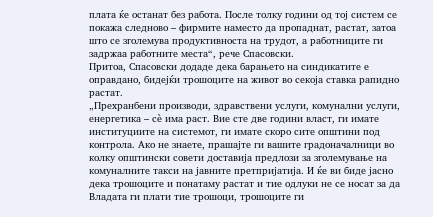плата ќе останат без работа. После толку години од тој систем се покажа следново – фирмите наместо да пропаднат, растат, затоа што се зголемува продуктивноста на трудот, а работниците ги задржаа работните места“, рече Спасовски.
Притоа, Спасовски додаде дека барањето на синдикатите е оправдано, бидејќи трошоците на живот во секоја ставка рапидно растат.
„Прехранбени производи, здравствени услуги, комунални услуги, енергетика – сè има раст. Вие сте две години власт, ги имате институциите на системот, ги имате скоро сите општини под контрола. Ако не знаете, прашајте ги вашите градоначалници во колку општински совети доставија предлози за зголемување на комуналните такси на јавните претпријатија. И ќе ви биде јасно дека трошоците и понатаму растат и тие одлуки не се носат за да Владата ги плати тие трошоци, трошоците ги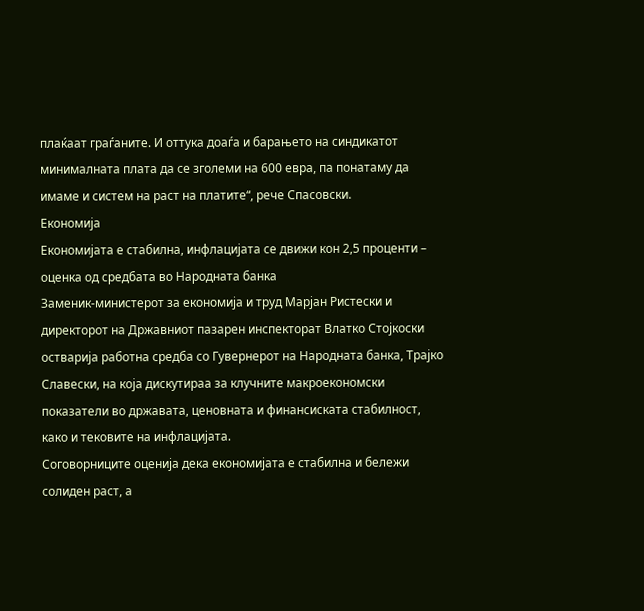плаќаат граѓаните. И оттука доаѓа и барањето на синдикатот минималната плата да се зголеми на 600 евра, па понатаму да имаме и систем на раст на платите“, рече Спасовски.
Економија
Економијата е стабилна, инфлацијата се движи кон 2,5 проценти – оценка од средбата во Народната банка
Заменик-министерот за економија и труд Марјан Ристески и директорот на Државниот пазарен инспекторат Влатко Стојкоски остварија работна средба со Гувернерот на Народната банка, Трајко Славески, на која дискутираа за клучните макроекономски показатели во државата, ценовната и финансиската стабилност, како и тековите на инфлацијата.
Соговорниците оценија дека економијата е стабилна и бележи солиден раст, а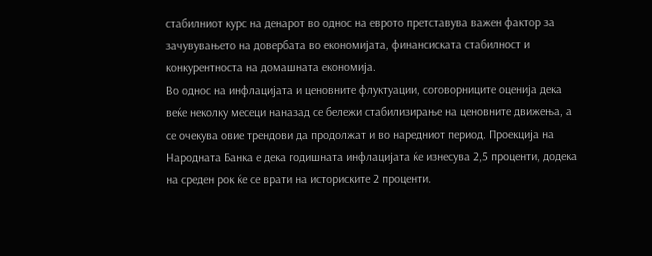стабилниот курс на денарот во однос на еврото претставува важен фактор за зачувувањето на довербата во економијата, финансиската стабилност и конкурентноста на домашната економија.
Во однос на инфлацијата и ценовните флуктуации, соговорниците оценија дека веќе неколку месеци наназад се бележи стабилизирање на ценовните движења, а се очекува овие трендови да продолжат и во наредниот период. Проекција на Народната Банка е дека годишната инфлацијата ќе изнесува 2,5 проценти, додека на среден рок ќе се врати на историските 2 проценти.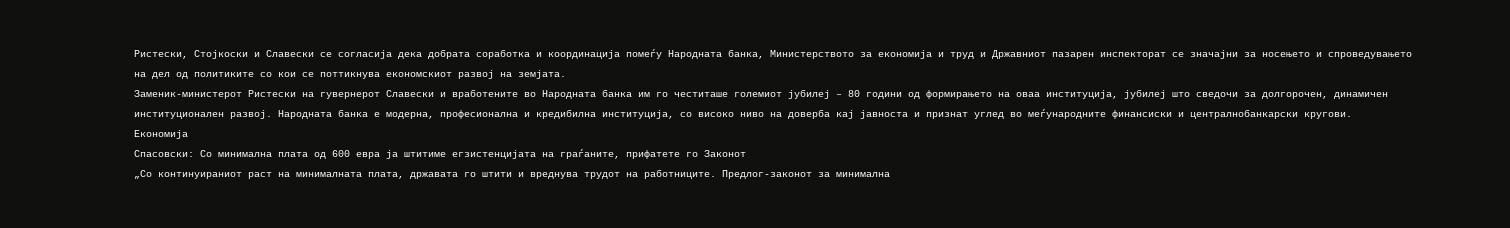Ристески, Стојкоски и Славески се согласија дека добрата соработка и координација помеѓу Народната банка, Министерството за економија и труд и Државниот пазарен инспекторат се значајни за носењето и спроведувањето на дел од политиките со кои се поттикнува економскиот развој на земјата.
Заменик-министерот Ристески на гувернерот Славески и вработените во Народната банка им го честиташе големиот јубилеј – 80 години од формирањето на оваа институција, јубилеј што сведочи за долгорочен, динамичен институционален развој. Народната банка е модерна, професионална и кредибилна институција, со високо ниво на доверба кај јавноста и признат углед во меѓународните финансиски и централнобанкарски кругови.
Економија
Спасовски: Со минимална плата од 600 евра ја штитиме егзистенцијата на граѓаните, прифатете го Законот
„Со континуираниот раст на минималната плата, државата го штити и вреднува трудот на работниците. Предлог-законот за минимална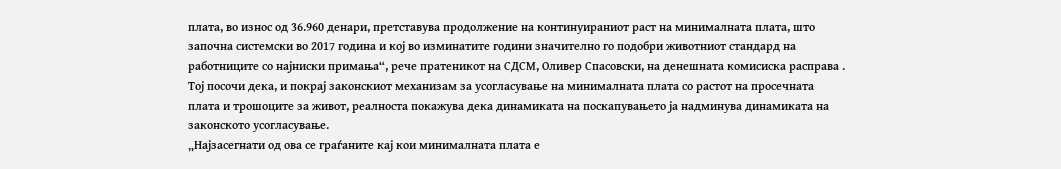плата, во износ од 36.960 денари, претставува продолжение на континуираниот раст на минималната плата, што започна системски во 2017 година и кој во изминатите години значително го подобри животниот стандард на работниците со најниски примања“, рече пратеникот на СДСМ, Оливер Спасовски, на денешната комисиска расправа .
Тој посочи дека, и покрај законскиот механизам за усогласување на минималната плата со растот на просечната плата и трошоците за живот, реалноста покажува дека динамиката на поскапувањето ја надминува динамиката на законското усогласување.
„Најзасегнати од ова се граѓаните кај кои минималната плата е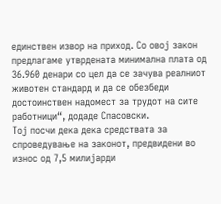единствен извор на приход. Со овој закон предлагаме утврдената минимална плата од 36.960 денари со цел да се зачува реалниот животен стандард и да се обезбеди достоинствен надомест за трудот на сите работници“, додаде Спасовски.
Тој посчи дека дека средствата за спроведување на законот, предвидени во износ од 7,5 милијарди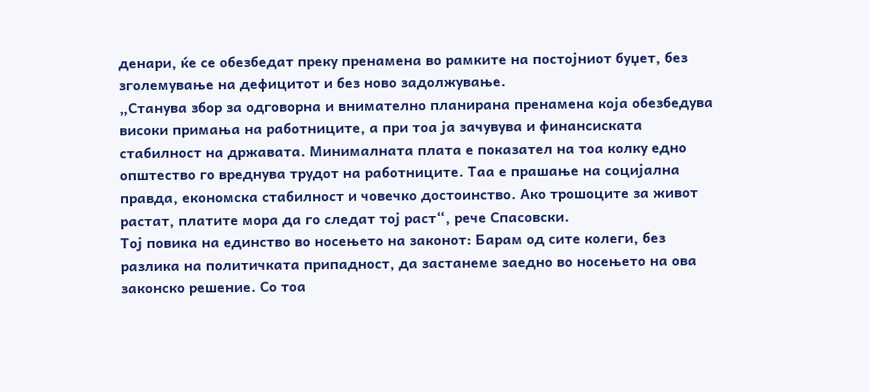денари, ќе се обезбедат преку пренамена во рамките на постојниот буџет, без зголемување на дефицитот и без ново задолжување.
„Станува збор за одговорна и внимателно планирана пренамена која обезбедува високи примања на работниците, а при тоа ја зачувува и финансиската стабилност на државата. Минималната плата е показател на тоа колку едно општество го вреднува трудот на работниците. Таа е прашање на социјална правда, економска стабилност и човечко достоинство. Ако трошоците за живот растат, платите мора да го следат тој раст“, рече Спасовски.
Тој повика на единство во носењето на законот: Барам од сите колеги, без разлика на политичката припадност, да застанеме заедно во носењето на ова законско решение. Со тоа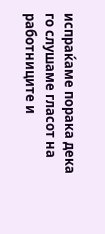испраќаме порака дека го слушаме гласот на работниците и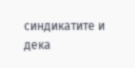синдикатите и дека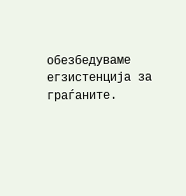обезбедуваме егзистенција за граѓаните.